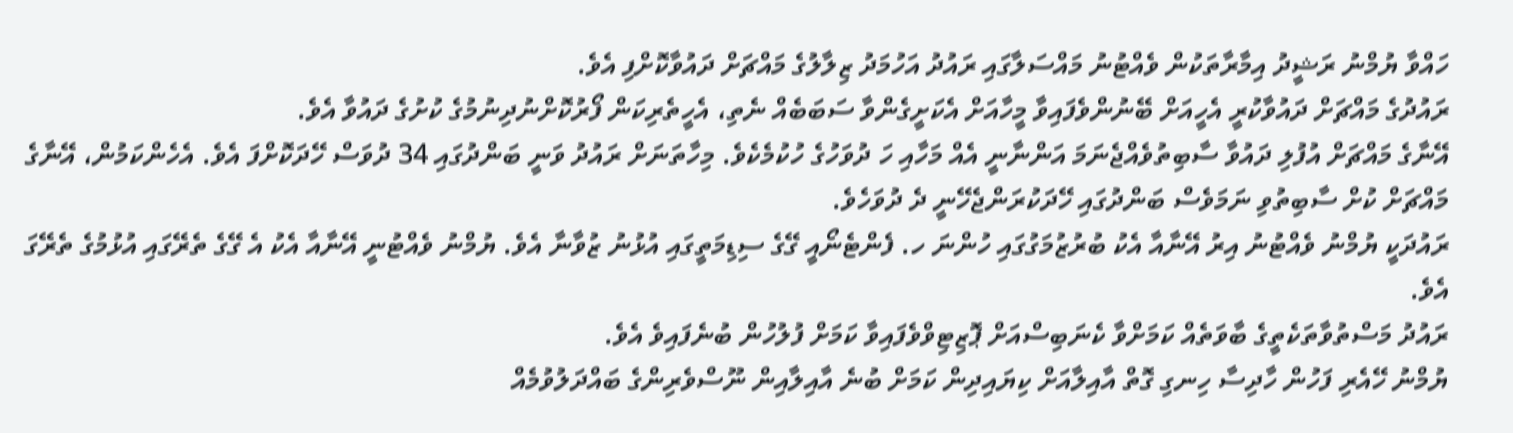ހައްވާ ޔުމްނު ރަޝީދު އިމާރާތަކުން ވެއްޓުނު މައްސަލާގައި ރައުދު އަހުމަދު ޒިލާލުގެ މައްޗަށް ދައުވާކޮށްފި އެވެ.
ރައުދުގެ މައްޗަށް ދައުވާކުރީ އެހީއަށް ބޭނުންވެފައިވާ މީހާއަށް އެކަށީގެންވާ ސަބަބެއް ނެތި، އެހީތެރިކަން ފޯރުކޮށްނުދިނުމުގެ ކުށުގެ ދައުވާ އެވެ.
އޭނާގެ މައްޗަށް އުފުލި ދައުވާ ސާބިތުވެއްޖެނަމަ އަންނާނީ އެއް މަހާއި ހަ ދުވަހުގެ ހުކުމެކެވެ. މިހާތަނަށް ރައުދު ވަނީ ބަންދުގައި 34 ދުވަސް ހޭދަކޮށްފަ އެވެ. އެހެންކަމުން، އޭނާގެ މައްޗަށް ކުށް ސާބިތުވި ނަމަވެސް ބަންދުގައި ހޭދަކުރަންޖެހޭނީ ދެ ދުވަހެވެ.
ރައުދަކީ ޔުމްނު ވެއްޓުނު އިރު އޭނާއާ އެކު ބުރުޒުމަގުގައި ހުންނަ ހ. ފެންޓެނޯއީ ގޭގެ ސިޑިމަތީގައި އުޅުނު ޒުވާނާ އެވެ. ޔުމްނު ވެއްޓުނީ އޭނާއާ އެކު އެ ގޭގެ ތެރޭގައި އުޅުމުގެ ތެރޭގަ އެވެ.
ރައުދު މަސްތުވާތަކެތީގެ ބާވަތެއް ކަމަށްވާ ކެނަބިސްއަށް ޕޮޒިޓިވްވެފައިވާ ކަމަށް ފުލުހުން ބުނެފައިވެ އެވެ.
ޔުމްނު ހޭއެރި ފަހުން ހާދިސާ ހިނގި ގޮތް އާއިލާއަށް ކިޔައިދިން ކަމަށް ބުނެ އާއިލާއިން ނޫސްވެރިންގެ ބައްދަލުވުމެއް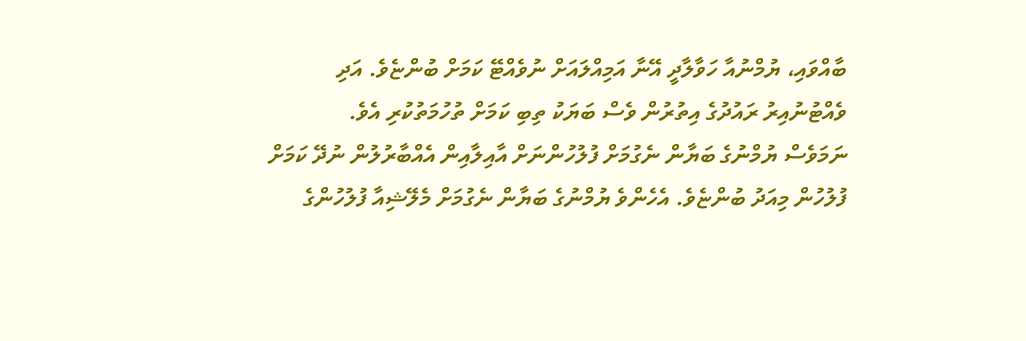ބާއްވައި، ޔުމްނުއާ ހަވާލާދީ އޭނާ އަމިއްލައަށް ނުވެއްޓޭ ކަމަށް ބުންޏެވެ. އަދި ވެއްޓުނުއިރު ރައުދުގެ އިތުރުން ވެސް ބަޔަކު ތިބި ކަމަށް ތުހުމަތުކުރި އެވެ.
ނަމަވެސް ޔުމްނުގެ ބަޔާން ނެގުމަށް ފުލުހުންނަށް އާއިލާއިން އެއްބާރުލުން ނުދޭ ކަމަށް ފުލުހުން މިއަދު ބުންޏެވެ. އެހެންވެ ޔުމްނުގެ ބަޔާން ނެގުމަށް މެލޭޝިއާ ފުލުހުންގެ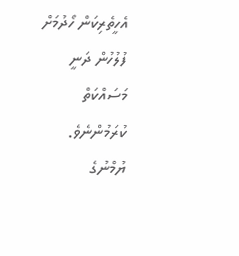އެހީތެރިކަން ހޯދުމަށް ފުލުހުން ދަނީ މަސައްކަތް ކުރަމުންނެވެ.
ޔުމްނުގެ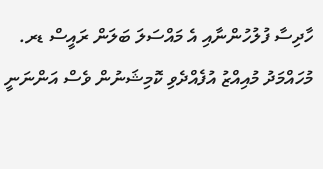ހާދިސާ ފުލުހުންނާއި އެ މައްސަލަ ބަލަން ރައީސް ޑރ. މުހައްމަދު މުއިއްޒު އުފެއްދެވި ކޮމިޝަނުން ވެސް އަންނަނީ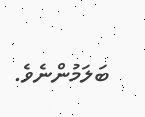ބަލަމުންނެވެ.